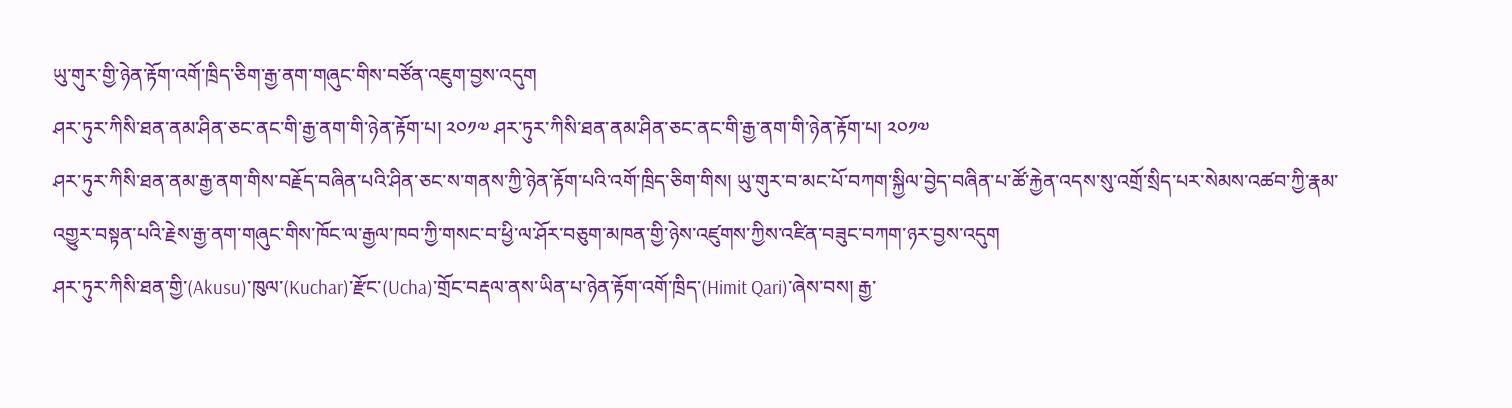ཡུ་གུར་གྱི་ཉེན་རྟོག་འགོ་ཁྲིད་ཅིག་རྒྱ་ནག་གཞུང་གིས་བཙོན་འཇུག་བྱས་འདུག
ཤར་ཏུར་ཀིསི་ཐན་ནམ་ཤིན་ཅང་ནང་གི་རྒྱ་ནག་གི་ཉེན་རྟོག་པ། ༢༠༡༧ ཤར་ཏུར་ཀིསི་ཐན་ནམ་ཤིན་ཅང་ནང་གི་རྒྱ་ནག་གི་ཉེན་རྟོག་པ། ༢༠༡༧
ཤར་ཏུར་ཀིསི་ཐན་ནམ་རྒྱ་ནག་གིས་བརྗོད་བཞིན་པའི་ཤིན་ཅང་ས་གནས་ཀྱི་ཉེན་རྟོག་པའི་འགོ་ཁྲིད་ཅིག་གིས། ཡུ་གུར་བ་མང་པོ་བཀག་སྐྱིལ་བྱེད་བཞིན་པ་ཚོ་རྐྱེན་འདས་སུ་འགྲོ་སྲིད་པར་སེམས་འཚབ་ཀྱི་རྣམ་འགྱུར་བསྟན་པའི་རྗེས་རྒྱ་ནག་གཞུང་གིས་ཁོང་ལ་རྒྱལ་ཁབ་ཀྱི་གསང་བ་ཕྱི་ལ་ཤོར་བཅུག་མཁན་གྱི་ཉེས་འཛུགས་ཀྱིས་འཛིན་བཟུང་བཀག་ཉར་བྱས་འདུག
ཤར་ཏུར་ཀིསི་ཐན་གྱི་(Akusu)་ཁུལ་(Kuchar)་རྫོང་(Ucha)་གྲོང་བརྡལ་ནས་ཡིན་པ་ཉེན་རྟོག་འགོ་ཁྲིད་(Himit Qari)་ཞེས་བས། རྒྱ་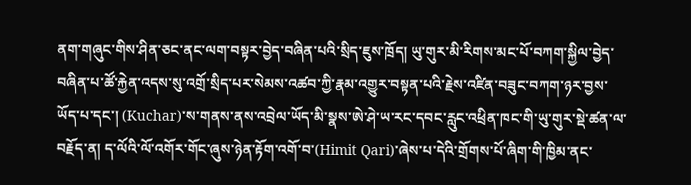ནག་གཞུང་གིས་ཤིན་ཅང་ནང་ལག་བསྟར་བྱེད་བཞིན་པའི་སྲིད་ཇུས་ཁྲོད། ཡུ་གུར་མི་རིགས་མང་པོ་བཀག་སྐྱིལ་བྱེད་བཞིན་པ་ཚོ་རྐྱེན་འདས་སུ་འགྲོ་སྲིད་པར་སེམས་འཚབ་ཀྱི་རྣམ་འགྱུར་བསྟན་པའི་རྗེས་འཛིན་བཟུང་བཀག་ཉར་བྱས་ཡོད་པ་དང་། (Kuchar)་ས་གནས་ནས་འབྲེལ་ཡོད་མི་སྣས་ཨེ་ཤེ་ཡ་རང་དབང་རླུང་འཕྲིན་ཁང་གི་ཡུ་གུར་སྡེ་ཚན་ལ་བརྗོད་ན། ད་ལོའི་ལོ་འགོར་གོང་ཞུས་ཉེན་རྟོག་འགོ་བ་(Himit Qari)་ཞེས་པ་དེའི་གྲོགས་པོ་ཞིག་གི་ཁྱིམ་ནང་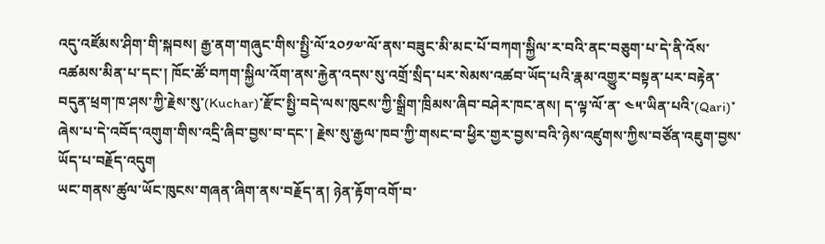འདུ་འཛོམས་ཤིག་གི་སྐབས། རྒྱ་ནག་གཞུང་གིས་སྤྱི་ལོ་༢༠༡༧་ལོ་ནས་བཟུང་མི་མང་པོ་བཀག་སྐྱིལ་ར་བའི་ནང་བཅུག་པ་དེ་ནི་འོས་འཚམས་མིན་པ་དང་། ཁོང་ཚོ་བཀག་སྐྱིལ་འོག་ནས་རྐྱེན་འདས་སུ་འགྲོ་སྲིད་པར་སེམས་འཚབ་ཡོད་པའི་རྣམ་འགྱུར་བསྟན་པར་བརྟེན་བདུན་ཕྲག་ཁ་ཤས་ཀྱི་རྗེས་སུ་(Kuchar)་རྫོང་སྤྱི་བདེ་ལས་ཁུངས་ཀྱི་སྒྲིག་ཁྲིམས་ཞིབ་བཤེར་ཁང་ནས། ད་ལྟ་ལོ་ན་ ༤༥་ཡིན་པའི་(Qari)་ཞེས་པ་དེ་འབོད་འགུག་གིས་འདྲི་ཞིབ་བྱས་བ་དང་། རྗེས་སུ་རྒྱལ་ཁབ་ཀྱི་གསང་བ་ཕྱིར་གྱར་བྱས་བའི་ཉེས་འཛུགས་ཀྱིས་བཙོན་འཇུག་བྱས་ཡོད་པ་བརྗོད་འདུག
ཡང་གནས་ཚུལ་ཡོང་ཁུངས་གཞན་ཞིག་ནས་བརྗོད་ན། ཉེན་རྟོག་འགོ་བ་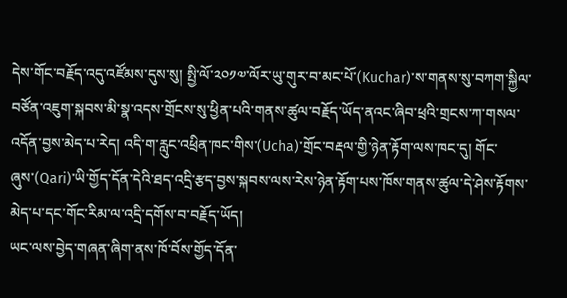དེས་གོང་བརྗོད་འདུ་འཛོམས་དུས་སུ། སྤྱི་ལོ་༢༠༡༧་ལོར་ཡུ་གུར་བ་མང་པོ་(Kuchar)་ས་གནས་སུ་བཀག་སྐྱིལ་བཙོན་འཇུག་སྐབས་མི་སྣ་འདས་གྲོངས་སུ་ཕྱིན་པའི་གནས་ཚུལ་བརྗོད་ཡོད་ནའང་ཞིབ་ཕྲའི་གྲངས་ཀ་གསལ་འདོན་བྱས་མེད་པ་རེད། འདི་ག་རླུང་འཕྲིན་ཁང་གིས་(Ucha)་གྲོང་བརྡལ་གྱི་ཉེན་རྟོག་ལས་ཁང་དུ། གོང་ཞུས་(Qari)་ཡི་གྱོད་དོན་དེའི་ཐད་འདྲི་རྩད་བྱས་སྐབས་ལས་རེས་ཉེན་རྟོག་པས་ཁོས་གནས་ཚུལ་དེ་ཤེས་རྟོགས་མེད་པ་དང་གོང་རིམ་ལ་འདྲི་དགོས་བ་བརྗོད་ཡོད།
ཡང་ལས་བྱེད་གཞན་ཞིག་ནས་ཁོ་བོས་གྱོད་དོན་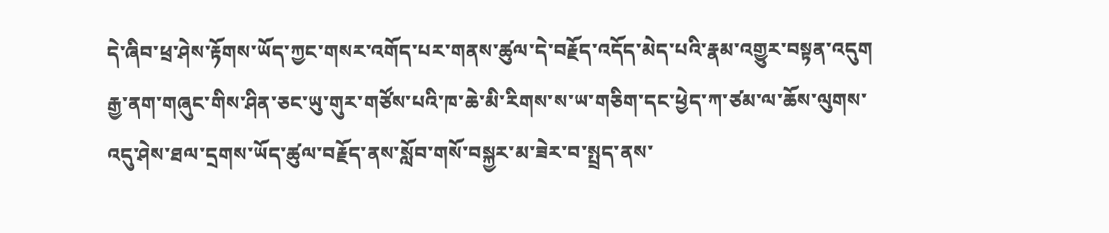དེ་ཞིབ་ཕྲ་ཤེས་རྟོགས་ཡོད་ཀྱང་གསར་འགོད་པར་གནས་ཚུལ་དེ་བརྗོད་འདོད་མེད་པའི་རྣམ་འགྱུར་བསྟན་འདུག
རྒྱ་ནག་གཞུང་གིས་ཤིན་ཅང་ཡུ་གུར་གཙོས་པའི་ཁ་ཆེ་མི་རིགས་ས་ཡ་གཅིག་དང་ཕྱེད་ཀ་ཙམ་ལ་ཆོས་ལུགས་འདུ་ཤེས་ཐལ་དྲགས་ཡོད་ཚུལ་བརྗོད་ནས་སློབ་གསོ་བསྐྱར་མ་ཟེར་བ་སྤྲད་ནས་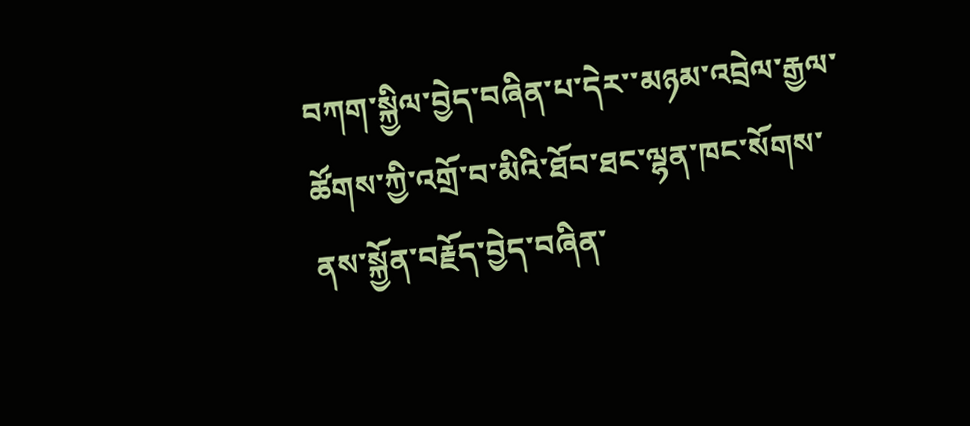བཀག་སྐྱིལ་བྱེད་བཞིན་པ་དེར་་མཉམ་འབྲེལ་རྒྱལ་ཚོགས་ཀྱི་འགྲོ་བ་མིའི་ཐོབ་ཐང་ལྷན་ཁང་སོགས་ནས་སྐྱོན་བརྗོད་བྱེད་བཞིན་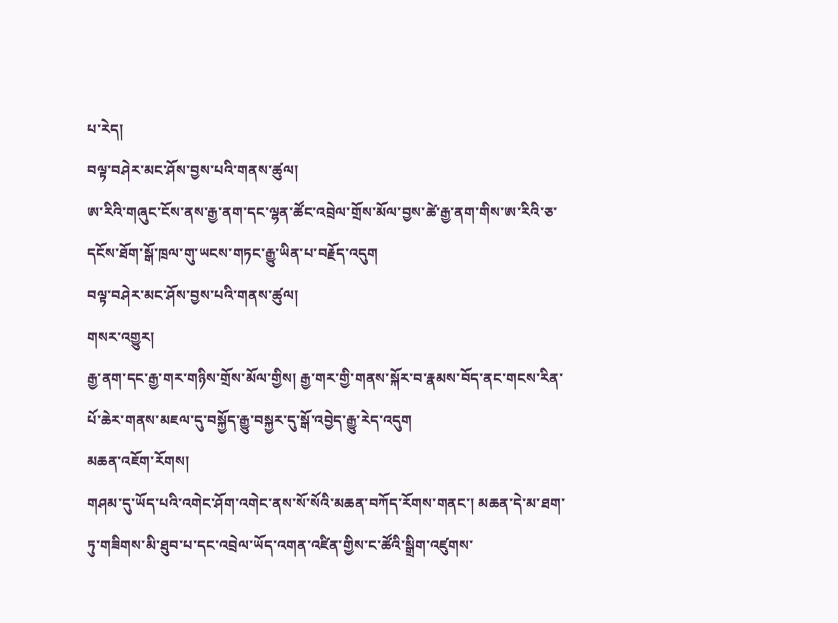པ་རེད།
བལྟ་བཤེར་མང་ཤོས་བྱས་པའི་གནས་ཚུལ།
ཨ་རིའི་གཞུང་ངོས་ནས་རྒྱ་ནག་དང་ལྷན་ཚོང་འབྲེལ་གྲོས་མོལ་བྱས་ཚེ་རྒྱ་ནག་གིས་ཨ་རིའི་ཅ་དངོས་ཐོག་སྒོ་ཁྲལ་གུ་ཡངས་གཏང་རྒྱུ་ཡིན་པ་བརྗོད་འདུག
བལྟ་བཤེར་མང་ཤོས་བྱས་པའི་གནས་ཚུལ།
གསར་འགྱུར།
རྒྱ་ནག་དང་རྒྱ་གར་གཉིས་གྲོས་མོལ་གྱིས། རྒྱ་གར་གྱི་གནས་སྐོར་བ་རྣམས་བོད་ནང་གངས་རིན་པོ་ཆེར་གནས་མཇལ་དུ་བསྐྱོད་རྒྱུ་བསྐྱར་དུ་སྒོ་འབྱེད་རྒྱུ་རེད་འདུག
མཆན་འཇོག་རོགས།
གཤམ་དུ་ཡོད་པའི་འགེང་ཤོག་འགེང་ནས་སོ་སོའི་མཆན་བཀོད་རོགས་གནང་། མཆན་དེ་མ་ཐག་ཏུ་གཟིགས་མི་ཐུབ་པ་དང་འབྲེལ་ཡོད་འགན་འཛིན་གྱིས་ང་ཚོའི་སྒྲིག་འཛུགས་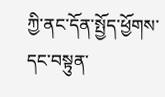ཀྱི་ནང་དོན་སྤྱོད་ཕྱོགས་དང་བསྟུན་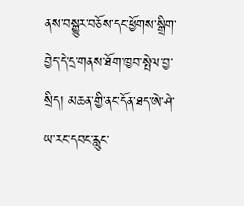ནས་བསྒྱུར་བཅོས་དང་ཕྱོགས་སྒྲིག་བྱེད་དེ་དྲ་གནས་ཐོག་ཁྱབ་སྤེལ་བྱ་སྲིད། མཆན་གྱི་ནང་དོན་ཐད་ཨེ་ཤེ་ཡ་རང་དབང་རླུང་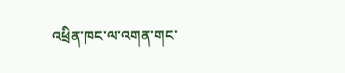འཕྲིན་ཁང་ལ་འགན་གང་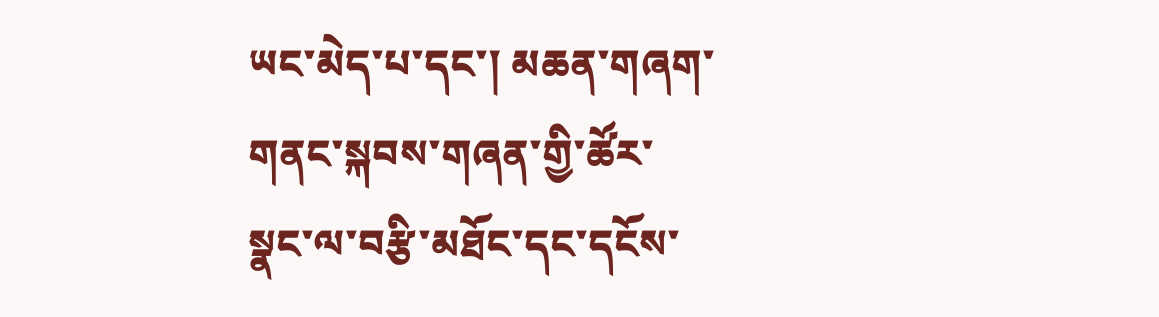ཡང་མེད་པ་དང་། མཆན་གཞག་གནང་སྐབས་གཞན་གྱི་ཚོར་སྣང་ལ་བརྩི་མཐོང་དང་དངོས་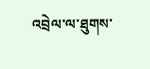འབྲེལ་ལ་ཐུགས་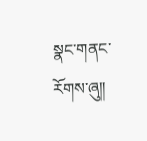སྣང་གནང་རོགས་ཞུ༎